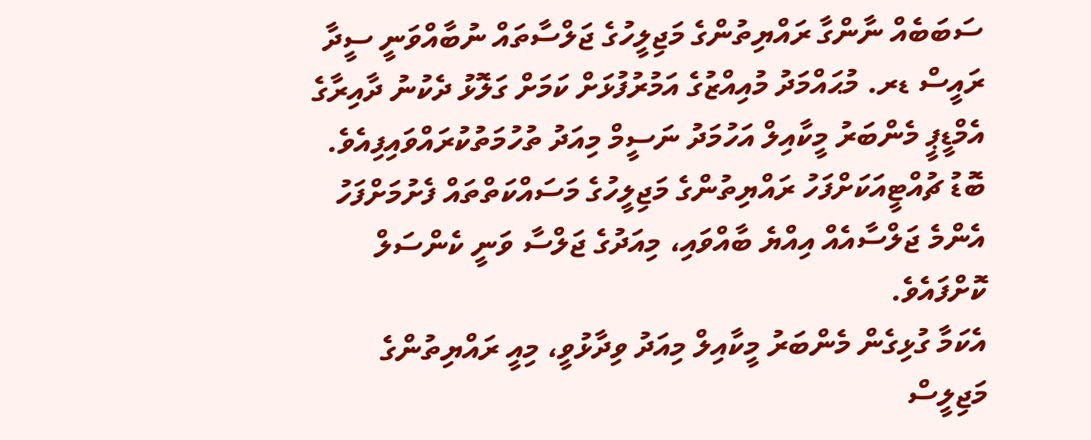ސަބަބެއް ނާންގާ ރައްޔިތުންގެ މަޖިލީހުގެ ޖަލްސާތައް ނުބާއްވަނީ ސީދާ ރައީސް ޑރ. މުޙައްމަދު މުއިއްޒުގެ އަމުރުފުޅަށް ކަމަށް ގަލޮޅު ދެކުނު ދާއިރާގެ އެމްޑީޕީ މެންބަރު މީކާއިލް އަހުމަދު ނަސީމް މިއަދު ތުހުމަތުކުރައްވައިފިއެވެ.
ބޮޑު ޗުއްޓީއަކަށްފަހު ރައްޔިތުންގެ މަޖިލީހުގެ މަސައްކަތްތައް ފެށުމަށްފަހު އެންމެ ޖަލްސާއެއް އިއްޔެ ބާއްވައި، މިއަދުގެ ޖަލްސާ ވަނީ ކެންސަލް ކޮށްފައެވެ.
އެކަމާ ގުޅިގެން މެންބަރު މީކާއިލް މިއަދު ވިދާޅުވީ، މިއީ ރައްޔިތުންގެ މަޖިލީސް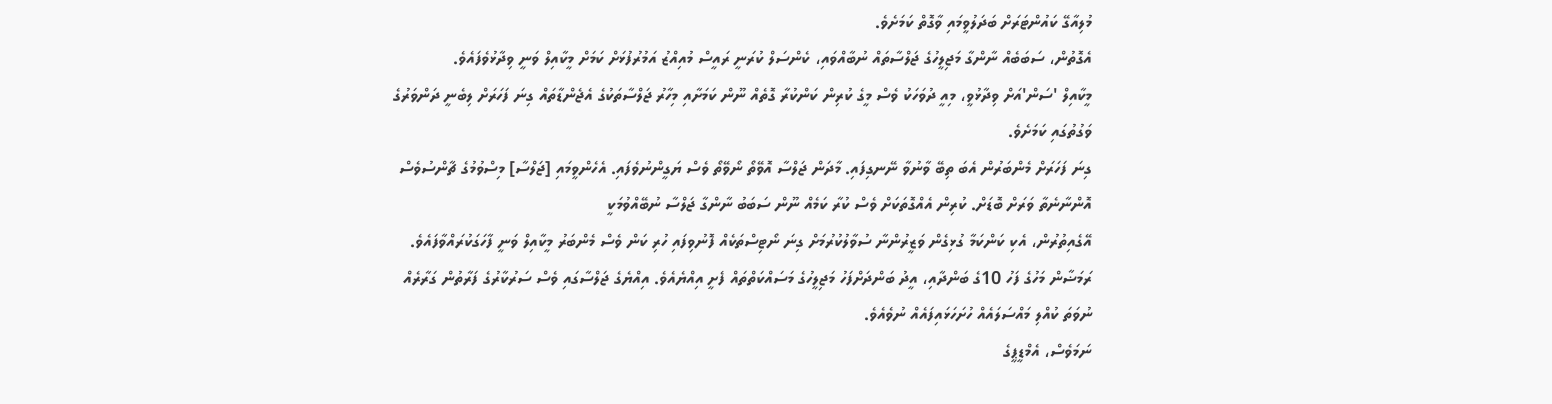މުލިއާގޭ ކައުންޓަރަށް ބަދަލުވީމައި ވާގޮތް ކަމަށެވެ.
އެގޮތުން، ސަބަބެއް ނާންގާ މަޖިލީހުގެ ޖަލްސާތައް ނުބާއްވައި، ކެންސަލް ކުރަނީ ރައީސް މުއިއްޒު އަމުރުފުޅަށް ކަމަށް މީކާއިލް ވަނީ ވިދާޅުވެފައެވެ.
މީކާއިލް 'ސަން'އަށް ވިދާޅުވީ، މިއީ ދުވަހަކު ވެސް މީގެ ކުރިން ކަންކުރާ ގޮތެއް ނޫން ކަމަށާއި މިހާރު ޖަލްސާތަކުގެ އެޖެންޑާތައް ގިނަ ފަހަރަށް ލިބެނީ ދަންވަރުގެ ވަގުތުގައި ކަމަށެވެ.
ގިނަ ފަހަރަށް މެންބަރުން އެބަ ތިބޭ ވާނުވާ ނޭނގިފައި. މާދަން ޖަލްސާ އޮވޭތޯ ނޯވޭތޯ ވެސް ޔަގީންނުވެފައި. އެހެންވީމައި [ޖަލްސާ] މިސްވުމުގެ ޗާންސުވެސް އޮންނާނެތާ ވަރަށް ބޮޑަށް. ކުރިން އެއްގޮތަކަށް ވެސް ކުރާ ކަމެއް ނޫން ސަބަބު ނާންގާ ޖަލްސާ ނުބޭއްވުމަކީ
އޭގެއިތުރުން، އެކި ކަންކަމާ ގުޅިގެން ވަޒީރުންނާ ސުވާލުކުރުމަށް ގިނަ ނޯޓިސްތަކެއް ފޮނުވިފައި ހުރި ކަން ވެސް މެންބަރު މީކާއިލް ވަނީ ފާހަގަކުރައްވާފައެވެ.
ރަމަޟާން މަހުގެ ފަހު 10ގެ ބަންދާއި، އީދު ބަންދަށްފަހު މަޖިލީހުގެ މަސައްކަތްތައް ފެށީ އިއްޔެއެވެ. އިއްޔެގެ ޖަލްސާގައި ވެސް ސަރުކާރުގެ ފަރާތުން ގަރާރެއް ނުވަތަ ކުއްލި މައްސަލައެއް ހުށަހަޅައިފައެއް ނުވެއެވެ.
ނަމަވެސް، އެމްޑީޕީގެ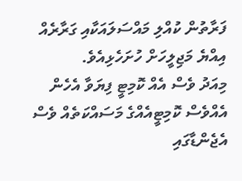ފަރާތުން ކުއްލި މައްސަލައަކާއި ގަރާރެއް އިއްޔެ މަޖިލީހަށް ހުށަހެޅިއެވެ.
މިއަދު ވެސް އެއް ކޮމިޓީ ފިޔަވާ އެހެން އެއްވެސް ކޮމިޓީއެއްގެ މަސައްކަތެއް ވެސް އެޖެންޑާގައި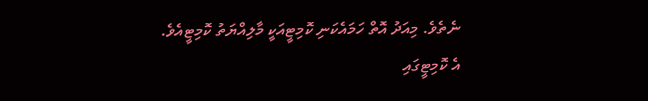ނެތެވެ. މިއަދު އޮތް ހަމައެކަނި ކޮމިޓީއަކީ މާލިއްޔަތު ކޮމިޓީއެވެ.
އެ ކޮމިޓީގައި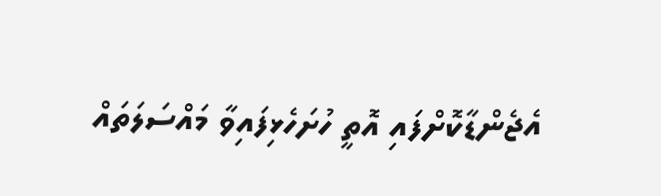އެޖެންޑާކޮށްފައި އޮތީ ހުށަހެޅިފައިވާ މައްސަލަތައް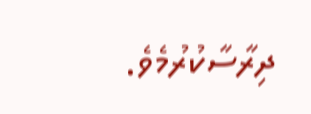ދިރާސާކުރުމެވެ.